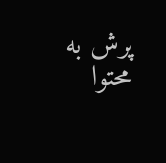پرش به محتوا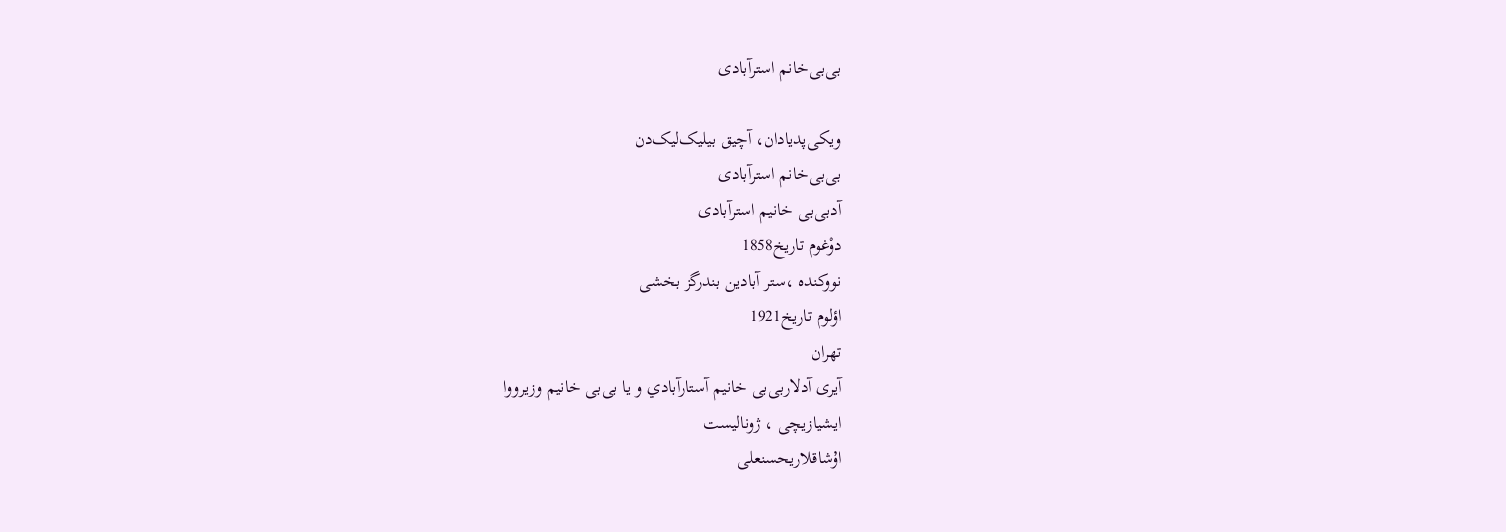بی‌بی‌خانم استرآبادی

ویکی‌پدیادان، آچیق بیلیک‌لیک‌دن
بی‌بی‌خانم استرآبادی
آدبی‌بی‌ خانیم استرآبادی
دوْغوم تاریخ1858
نووکنده ،ستر آبادین بندرگز بخشی
اؤلوم تاریخ1921
تهران
آیری آدلاربی‌بی‌ خانیم آستارآبادي و يا بی‌بی‌ خانیم وزيرووا
ایشیازیچی ، ژونالیست
اۇشاقلاریحسنعلی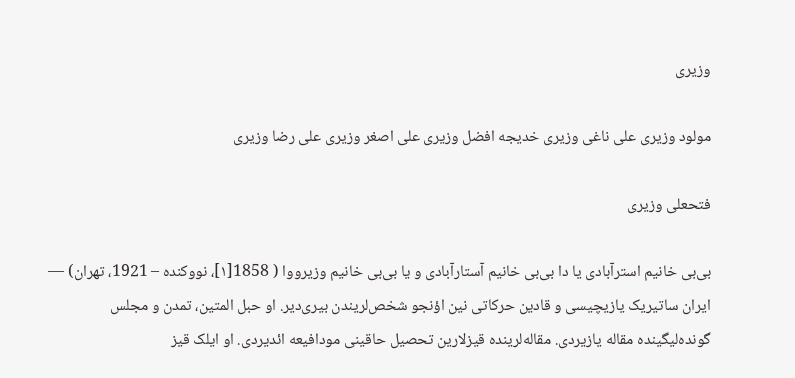وزیری

مولود وزیری علی ناغی وزیری خدیجه افضل وزیری علی اصغر وزیری علی رضا وزیری

فتحعلی وزیری

بی‌بی‌ خانیم استرآبادی یا دا بی‌بی‌ خانیم آستارآبادی و یا بی‌بی‌ خانیم وزیرووا ( 1858[۱]، نووکنده – 1921، تهران) — ایران ساتیریک یازیچیسی و قادین حرکاتی نین اؤنجو شخص‌لریندن بیری‌دیر. او حبل المتین، تمدن و مجلس گونده‌لیگینده مقاله یازیردی. مقاله‌لرینده قیزلارین تحصیل حاقینی مودافیعه ائدیردی. او ایلک قیز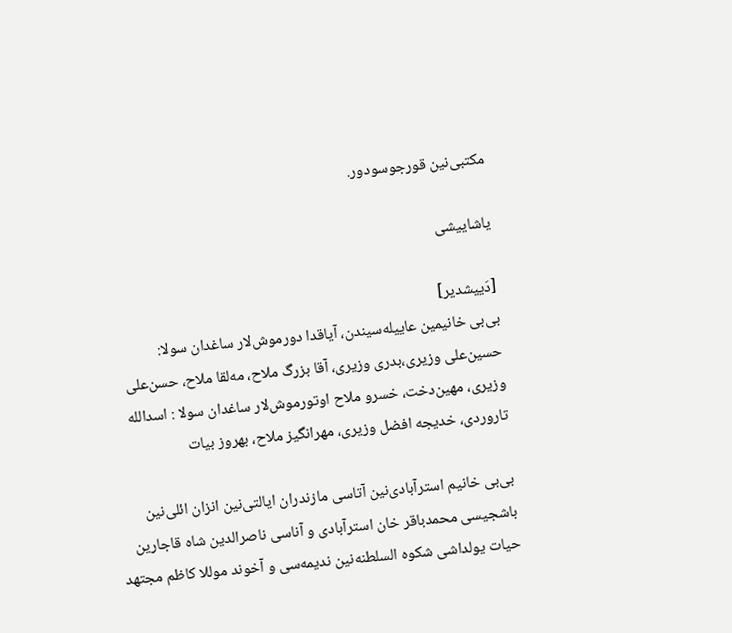مکتبی‌نین قورجوسودور.

یاشاییشی

[دَییشدیر]
بی‌بی خانیمین عاییله‌سیندن، آیاقدا دورموش‌لار ساغدان سولا: حسین‌علی وزیری،بدری وزیری، آقا بزرگ ملاح، مه‌لقا ملاح، حسن‌علی وزیری، مهین‌دخت، خسرو ملاح اوتورموش‌لار ساغدان سولا : اسدالله تاروردی، خدیجه افضل وزیری، مهرانگیز ملاح، بهروز بیات

بی‌بی‌ خانیم استرآبادی‌نین آتاسی مازندران ایالتی‌نین انزان ائلی‌نین باشجیسی محمدباقر خان استرآبادی و آناسی ناصرالدین شاه قاجارین حیات یولداشی شکوه السلطنه‌نین ندیمه‌سی و آخوند موللا کاظم مجتهد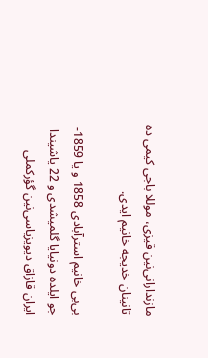مازندارانی‌نین قیزی، موللا باجی کیمی ده تانینان خدیجه خانیم ایدی.

بی‌بی‌ خانیم استرآبادی 1858 و یا 1859-جو ایلده دونیایا گلمیشدی و 22 یاشیندا ایران قازاق دیویزیاسی‌نین گؤرکملی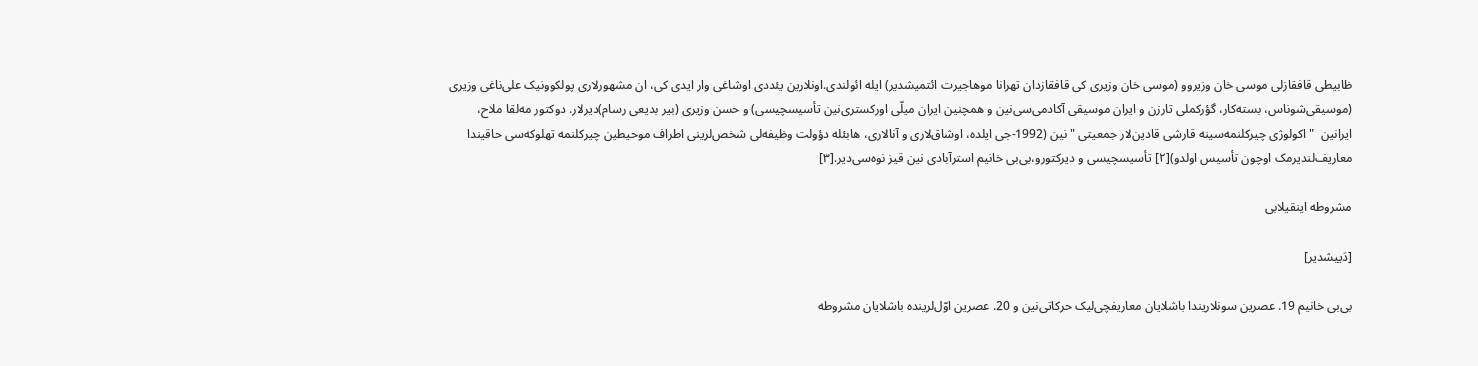ظابیطی قافقازلی موسی خان وزیروو (موسی خان وزیری کی قافقازدان تهرانا موهاجیرت ائتمیشدیر) ایله ائولندی.اونلارین یئددی اوشاغی وار ایدی کی، ان مشهورلاری پولکوونیک علی‌ناغی وزیری (موسیقی‌شوناس، بسته‌کار، گؤرکملی تارزن و ایران موسیقی آکادمی‌سی‌‌نین و همچنین ایران میلّی اورکستری‌نین تأسیسچیسی) و حسن وزیری (بیر بدیعی رسام)دیرلار. دوکتور مه‌لقا ملاح، ایرانین  " اکولوژی چیرکلنمه‌سینه قارشی قادین‌لار جمعیتی " نین (1992-جی ایلده، اوشاق‌لاری و آنالاری، هابئله دؤولت وظیفه‌لی شخص‌لرینی اطراف موحیطین چیرکلنمه تهلوکه‌سی حاقیندا معاریف‌لندیرمک اوچون تأسیس اولدو)[۲] تأسیسچیسی و دیرکتورو،بی‌بی‌ خانیم استرآبادی نین قیز نوه‌سی‌دیر.[۳]

مشروطه اینقیلابی

[دَییشدیر]

بی‌بی‌ خانیم 19. عصرین سونلاریندا باشلایان معاریفچی‌لیک حرکاتی‌نین و 20. عصرین اوّل‌لرینده باشلایان مشروطه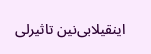اینقیلابی‌نین تاثیرلی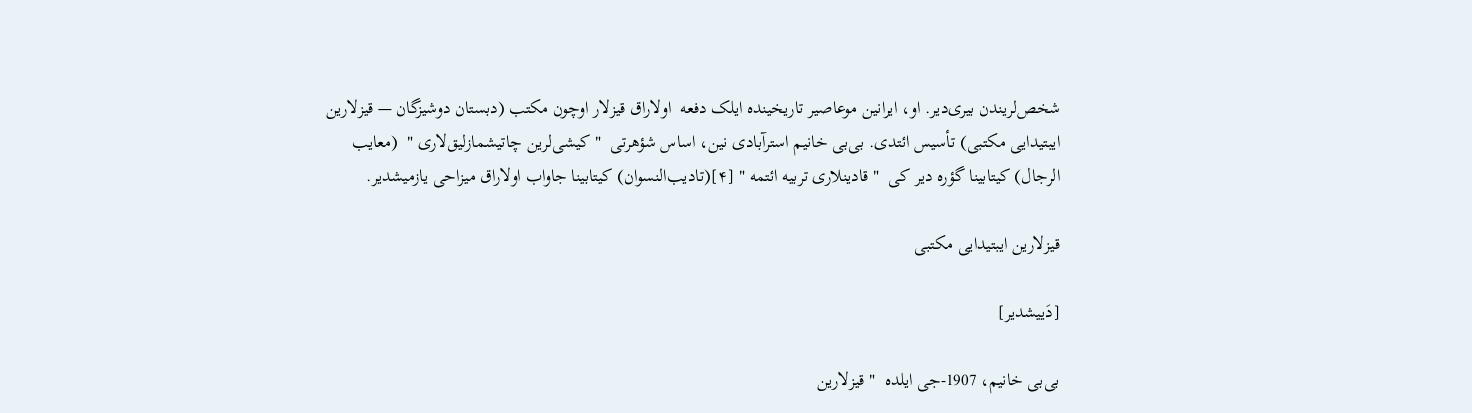شخص‌لریندن بیری‌دیر. او، ایرانین موعاصیر تاریخینده ایلک دفعه  اولاراق قیزلار اوچون مکتب (دبستان دوشیزگان — قیزلارین ایبتیدایی مکتبی) تأسیس ائتدی. بی‌بی‌ خانیم استرآبادی نین، اساس شؤهرتی  " کیشی‌لرین چاتیشمازلیق‌لاری "  (معایب الرجال) کیتابینا گؤره دیر کی  " قادینلاری تربیه ائتمه " [۴](تادیب‌النسوان) کیتابینا جاواب اولاراق میزاحی یازمیشدیر.

قیزلارین ایبتیدایی مکتبی

[دَییشدیر]

بی‌بی‌ خانیم، 1907-جی ایلده  " قیزلارین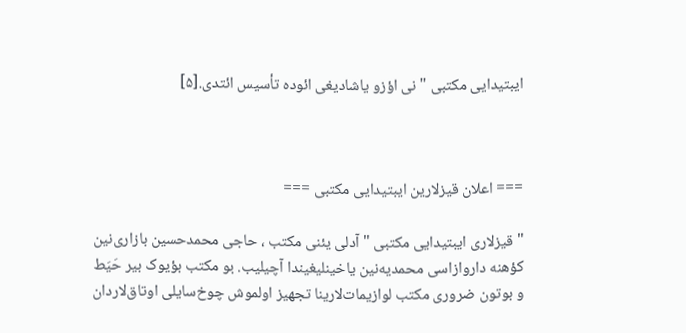ایبتیدایی مکتبی " نی اؤزو یاشادیغی ائوده تأسیس ائتدی.[۵]



=== اعلان قیزلارین ایبتیدایی مکتبی ===

" قیزلاری ایبتیدایی مکتبی " آدلی یئنی مکتب ، حاجی محمدحسین بازاری‌نین کؤهنه داروازاسی محمدیه‌نین یاخینلیغیندا آچیلیب. بو مکتب بؤیوک بیر حَیَط و بوتون ضروری مکتب لوازیمات‌لارینا تجهیز اولموش چوخ‌سایلی اوتاق‌لاردان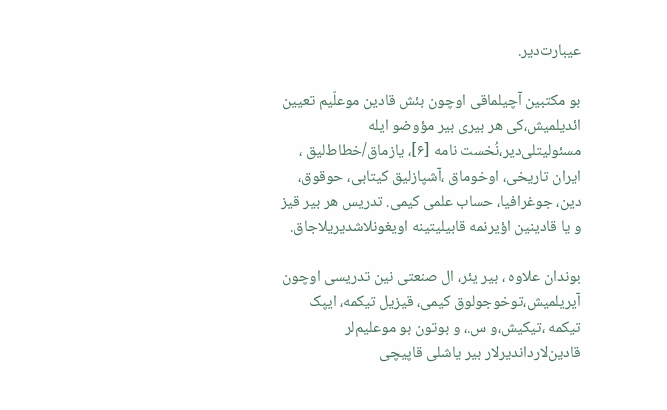عیبارت‌دیر.

بو مکتبین آچیلماقی اوچون بئش قادین موعلّیم تعیین ائدیلمیش،کی هر بیری بیر مؤوضو ایله مسئولیتلی‌دیر،نُخست نامه [۶]، یازماق/خطاط‌لیق ، ایران تاریخی، اوخوماق ،آشپازلیق کیتابی، حوقوق، دین، جوغرافیا، حساب علمی کیمی. تدریس هر بیر قیز و یا قادینین اؤیرنمه قابیلیتینه اویغونلاشدیریلاجاق.

بوندان علاوه ، بیر یئر، ال صنعتی نین تدریسی اوچون آیریلمیش،توخوجولوق کیمی، قیزیل تیکمه، ایپک تیکمه ،تیکیش،و س.، و بوتون بو موعلیم‌لر قادین‌لارداندیرلار بیر یاشلی قاپیچی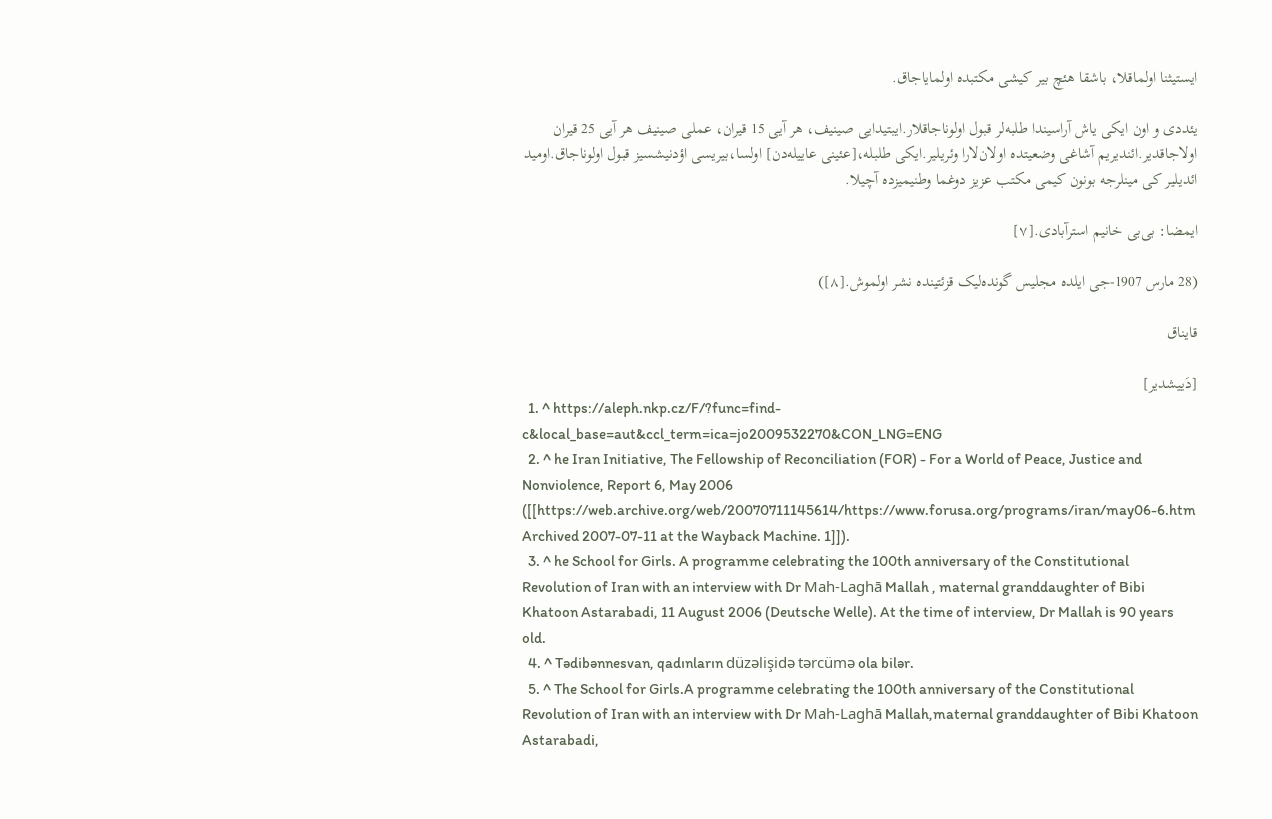ایستیثنا اولماقلا، باشقا هئچ بیر کیشی مکتبده اولمایاجاق.

یئددی و اون ایکی یاش آراسیندا طلبه‌لر قبول اولوناجاقلار.ایبتیدایی صینیف، هر آیی 15 قیران، عملی صینیف هر آیی 25 قیران اولاجاقدیر.ائندیریم آشاغی وضعیتده اولان‌لارا وئریلیر.ایکی طلبله،[عئینی عاییله‌دن] اولسا،بیریسی اؤدنیشسیز قبول اولوناجاق.اومید ائدیلیر کی مینلرجه بونون کیمی مکتب عزیز دوغما وطنیمیزده آچیلا.

ایمضا: بی‌بی‌ خانیم استرآبادی.[۷]

(28 مارس 1907-جی ایلده مجلیس گونده‌لیک قزئتینده نشر اولموش.[۸])

قایناق

[دَییشدیر]
  1. ^ https://aleph.nkp.cz/F/?func=find-c&local_base=aut&ccl_term=ica=jo2009532270&CON_LNG=ENG
  2. ^ he Iran Initiative, The Fellowship of Reconciliation (FOR) - For a World of Peace, Justice and Nonviolence, Report 6, May 2006 ([[https://web.archive.org/web/20070711145614/https://www.forusa.org/programs/iran/may06-6.htm Archived 2007-07-11 at the Wayback Machine. 1]]).
  3. ^ he School for Girls. A programme celebrating the 100th anniversary of the Constitutional Revolution of Iran with an interview with Dr Mah-Laghā Mallah , maternal granddaughter of Bibi Khatoon Astarabadi, 11 August 2006 (Deutsche Welle). At the time of interview, Dr Mallah is 90 years old.
  4. ^ Tədibənnesvan, qadınların düzəlişidə tərcümə ola bilər.
  5. ^ The School for Girls.A programme celebrating the 100th anniversary of the Constitutional Revolution of Iran with an interview with Dr Mah-Laghā Mallah,maternal granddaughter of Bibi Khatoon Astarabadi,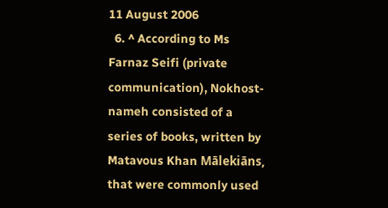11 August 2006
  6. ^ According to Ms Farnaz Seifi (private communication), Nokhost-nameh consisted of a series of books, written by Matavous Khan Mālekiāns, that were commonly used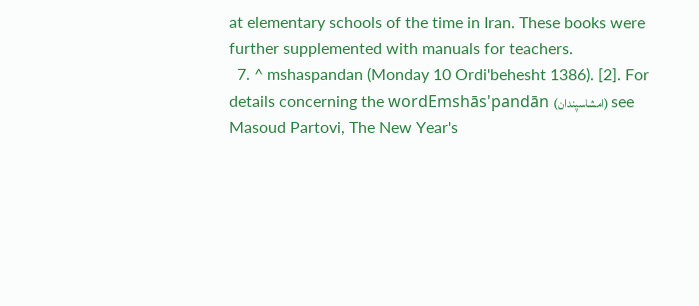at elementary schools of the time in Iran. These books were further supplemented with manuals for teachers.
  7. ^ mshaspandan (Monday 10 Ordi'behesht 1386). [2]. For details concerning the wordEmshās'pandān (امشاسپندان) see Masoud Partovi, The New Year's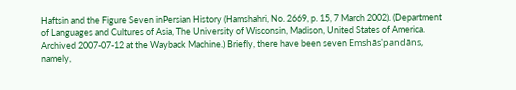Haftsin and the Figure Seven inPersian History (Hamshahri, No. 2669, p. 15, 7 March 2002). (Department of Languages and Cultures of Asia, The University of Wisconsin, Madison, United States of America. Archived 2007-07-12 at the Wayback Machine.) Briefly, there have been seven Emshās'pandāns, namely,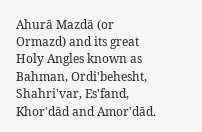Ahurā Mazdā (or Ormazd) and its great Holy Angles known as Bahman, Ordi'behesht, Shahri'var, Es'fand, Khor'dād and Amor'dād.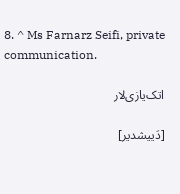8. ^ Ms Farnarz Seifi, private communication.

اتک‌یازی‌لار

[دَییشدیر]